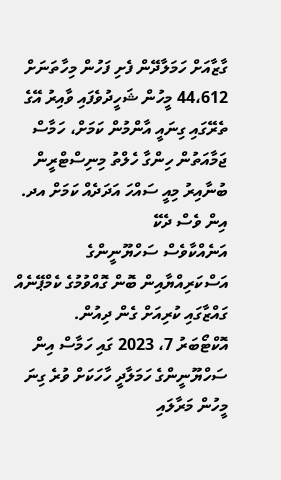ގާޒާއަށް ހަމަލާދޭން ފެށި ފަހުން މިހާތަނަށް 44،612 މީހުން ޝަހީދުވެފައި ވާއިރު އޭގެ ތެރޭގައި ގިނައީ އާންމުން ކަމަށް، ހަމާސް ޖަމާއަތުން ހިންގާ ހެލްތު މިނިސްޓްރީން ބުނާއިރު މިއީ ސައްހަ އަދަދެއް ކަމަށް އދ. އިން ވެސް ދެކޭ
އަނެއްކާވެސް ސަހްޔޫނީންގެ އަސްކަރިއްޔާއިން ބޮން ގޮއްވުމުގެ ކެމްޕޭނެއް ގައްޒާގައި ކުރިއަށް ގެން ދިއުން.
އޮކްޓޯބަރު 7، 2023 ގައި ހަމާސް އިން ސަހްޔޫނީންގެ ހަމަލާދީ ހާހަކަށް ވުރެ ގިނަ މީހުން މަރާލައި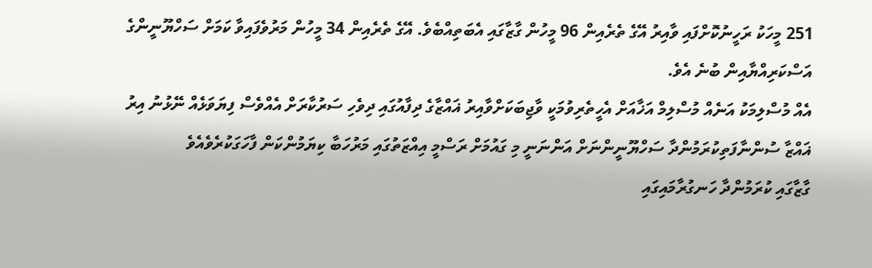251 މީހަކު ރަހީނުކޮށްފައި ވާއިރު އޭގެ ތެރެއިން 96 މީހުން ގާޒާގައި އެބަތިއްބެވެ. އޭގެ ތެރެއިން 34 މީހުން މަރުވެފައިވާ ކަމަށް ސަހްޔޫނީންގެ އަސްކަރިއްޔާއިން ބުނެ އެވެ.
އެއް މުސްލިމަކު އަނެއް މުސްލިމް އަޚާއަށް އެހީތެރިވުމަކީ ވާޖިބަކަށްވާއިރު ޣައްޒާގެ ދިފާއުގައި ދިވެހި ސަރުކާރަށް އެއްވެސް ފިޔަވަޅެއް ނޭޅުނު އިރު ޣައްޒާ ސުންނާފަތިކުރަމުންދާ ސަހްޔޫނީންނަށް އަންނަނީ މި ގައުމަށް ރަސްމީ އިއްޒަތުގައި މަރުހަބާ ކިޔަމުންކަން ފާހަގަކުރެވެއެވެ
ގާޒާގައި ކުރަމުންދާ ހަނގުރާމައިގައި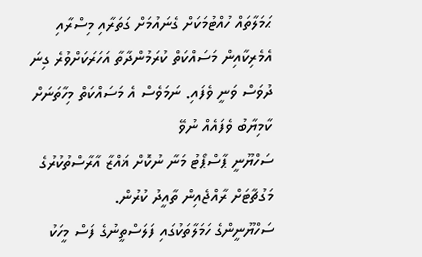ޙަމަލާތައް ހުއްޓުމަކަށް ގެނައުމަށް ގަތަރާއި މިސްރާއި އެމެރިކާއިން މަސައްކަތް ކުރަމުންދާތާ އަހަރަކަށްވުރެ ގިނަ ދުވަސް ވަނީ ވެފައި. ނަމަވެސް އެ މަސައްކަތް މިހާތަނަށް ކާމިޔާބު ވެފައެއް ނުވޭ
ސަހްޔޫނީ ޕާސްޕޯޓު މަނާ ނުކޮށް ޣައްޒާ އާރާސްތުކުރުގެ މަގުޗާޓަށް ރާއްޖެއިން ތާއީދު ކުރުން.
ސަހްޔޫނީންގެ ހަމަލާތަކުގައި ފަލަސްތީނުގެ ފަސް މީހަކު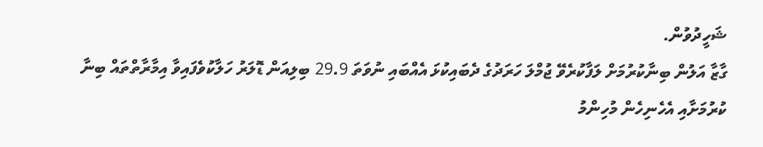ޝަހީދުވުން.
ގާޒާ އަލުން ބިނާކުރުމަށް ލަފާކުރެވޭ ޖުމްލަ ހަރަދުގެ ދެބައިކުޅަ އެއްބައި ނުވަތަ 29.9 ބިލިއަން ޑޮލަރު ހަލާކުވެފައިވާ އިމާރާތްތައް ބިނާ ކުރުމަށާއި އެހެނިހެން މުހިންމު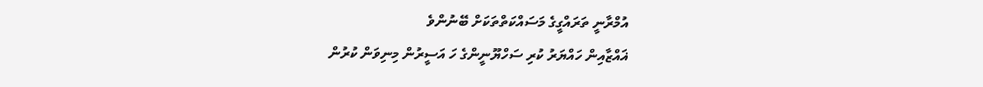އުމްރާނީ ތަރައްގީގެ މަސައްކަތްތަކަށް ބޭނުންވެ
ޣައްޒާއިން ހައްޔަރު ކުރި ސަހްޔޫނީންގެ ހަ އަސީރުން މިނިވަން ކުރުން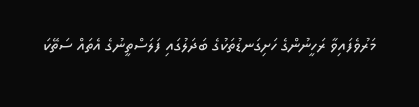މަރުވެފައިވާ ރަހީނުންގެ ހަށިގަނޑުތަކުގެ ބަދަލުގައި ފަލަސްތީނުގެ އެތައް ސަތޭކަ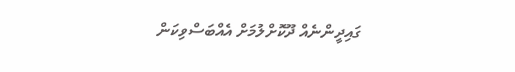ގައިދީންނެއް ދޫކޮށްލުމަށް އެއްބަސްވިކަން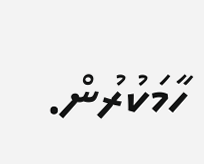ހާމަކުރުން.